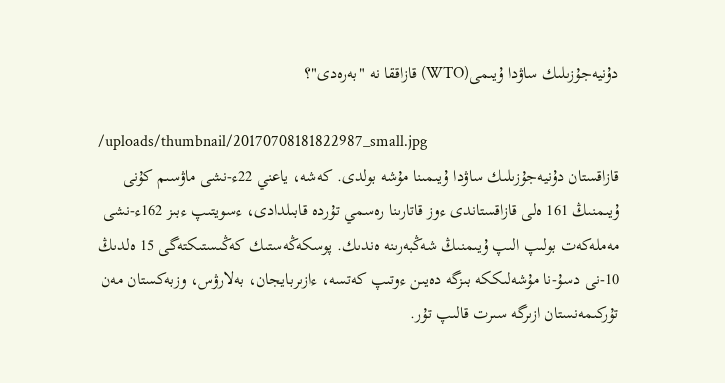دۇنيەجۇزىلىك ساۋدا ۇيىمى(WTO) قازاققا نە "بەرەدى"؟

/uploads/thumbnail/20170708181822987_small.jpg
قازاقستان دۇنيەجۇزىلىك ساۋدا ۇيىمىنا مۇشە بولدى. كەشە، ياعني 22ء-نشى ماۋسىم كۇنى ۇيىمنىڭ 161 ەلى قازاقستاندى ءوز قاتارىنا رەسمي تۇردە قابىلدادى، ءسويتىپ ءبىز 162ء-نشى مەملەكەت بولىپ الىپ ۇيىمنىڭ شەڭبەرىنە ەندىك. پوسكەڭەستىك كەڭىستىكتەگى 15 ەلدىڭ 10-نى دسۇ-نا مۇشەلىككە بىزگە دەيىن ءوتىپ كەتسە، ءازىربايجان، بەلارۋس، وزبەكستان مەن تۇركىمەنستان ازىرگە سىرت قالىپ تۇر.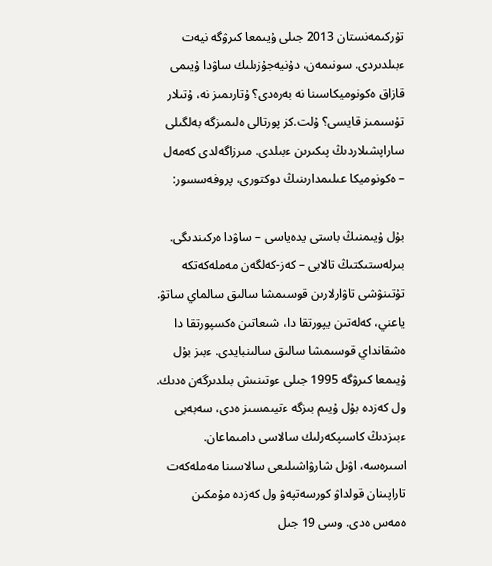تۇركىمەنستان 2013 جىلى ۇيىمعا كىرۋگە نيەت ءبىلدىردى. سونىمەن، دۇنيەجۇزىلىك ساۋدا ۇيىمى قازاق ەكونوميكاسىنا نە بەرەدى؟ ۇتارىمىز نە، ۇتىلار تۇسىمىز قايسى؟ ۇلت.كز پورتالى ەلىمىزگە بەلگىلى ساراپشىلاردىڭ پىكىرىن ءبىلدى. مىرزاگەلدى كەمەل – ەكونوميكا عىلىمدارىنىڭ دوكتورى، پروفەسسور:

بۇل ۇيىمنىڭ باستى يدەياسى – ساۋدا ەركىندىگى. بىرلەستىكتىڭ تالابى – كەز-كەلگەن مەملەكەتكە تۇتىنۋشى تاۋارلارىن قوسىمشا سالىق سالماي ساتۋ. ياعني، كەلەتىن يپورتقا دا، شىعاتىن ەكسپورتقا دا ەشقانداي قوسىمشا سالىق سالىنبايدى. ءبىز بۇل ۇيىمعا كىرۋگە 1995 جىلى ءوتىنىش بىلدىرگەن ەدىك. ول كەزدە بۇل ۇيىم بىزگە ءتيىمسىز ەدى، سەبەبى ءبىزدىڭ كاسىپكەرلىك سالاسى دامىماعان.  اسىرەسە، اۋىل شارۋاشىلىعى سالاسىنا مەملەكەت تاراپىنان قولداۋ كورسەتپەۋ ول كەزدە مۇمكىن ەمەس ەدى. وسى 19 جىل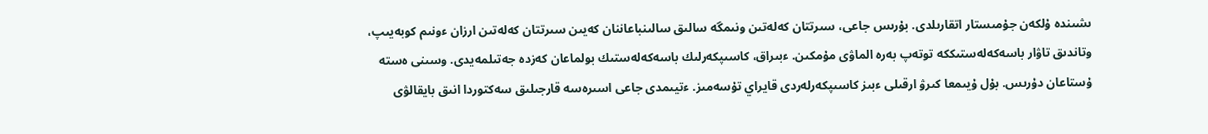ىشىندە ۇلكەن جۇمىستار اتقارىلدى. بۇرىس جاعى، سىرتتان كەلەتىن ونىمگە سالىق سالىنباعاننان كەيىن سىرتتان كەلەتىن ارزان ءونىم كوبەيىپ، وتاندىق تاۋار باسەكەلەستىككە توتەپ بەرە الماۋى مۇمكىن. ءبىراق، كاسىپكەرلىك باسەكەلەستىك بولماعان كەزدە جەتىلمەيدى. وسىنى ەستە ۇستاعان دۇرىس. بۇل ۇيىمعا كىرۋ ارقىلى ءبىز كاسىپكەرلەردى قايراي تۇسەمىز. ءتيىمدى جاعى اسىرەسە قارجىلىق سەكتوردا انىق بايقالۋى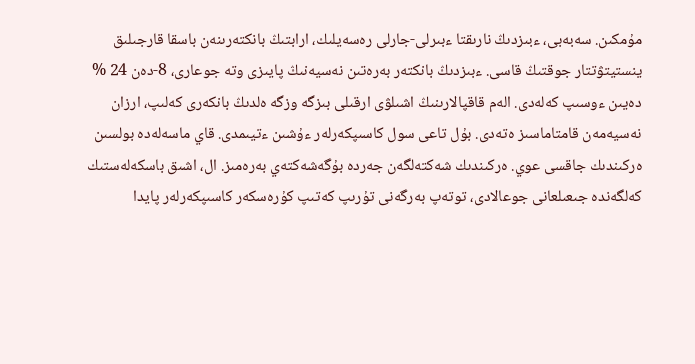مۇمكىن. سەبەبى، ءبىزدىڭ نارىقتا ءبىرلى-جارلى رەسەيلىك، ارابتىڭ بانكتەرىنەن باسقا قارجىلىق ينستيتۋتتار جوقتىڭ قاسى. ءبىزدىڭ بانكتەر بەرەتىن نەسيەنىڭ پايىزى وتە جوعارى، 8-دەن 24 % دەيىن ءوسىپ كەلەدى. الەم قاقپالارىنىڭ اشىلۋى ارقىلى بىزگە وزگە ەلدىڭ بانكەرى كەلىپ، ارزان نەسيەمەن قامتاماسىز ەتەدى. بۇل تاعى سول كاسىپكەرلەر ءۇشىن ءتيىمدى. قاي ماسەلەدە بولسىن ەركىندىك جاقسى عوي. ەركىندىك شەكتەلگەن جەردە بۇگەشەكتەي بەرەمىز. ال، اشىق باسكەلەستىك كەلگەندە جىعىلعانى جوعالادى، توتەپ بەرگەنى تۇرىپ كەتىپ كۇرەسكەر كاسىپكەرلەر پايدا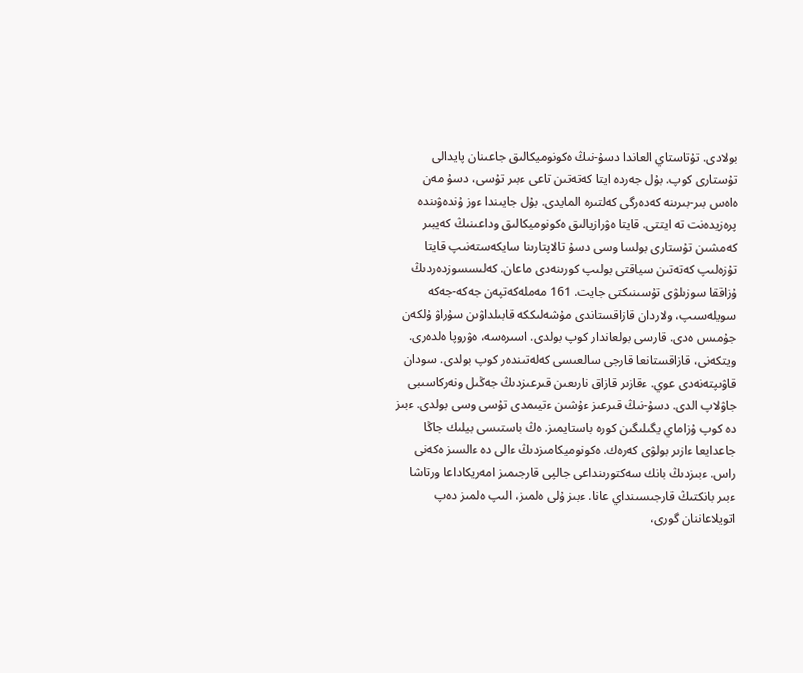بولادى. تۇتاستاي العاندا دسۇ-نىڭ ەكونوميكالىق جاعىنان پايدالى تۇستارى كوپ. بۇل جەردە ايتا كەتەتىن تاعى ءبىر تۇسى، دسۇ مەن ەاەس بىر-بىرىنە كەدەرگى كەلتىرە المايدى. بۇل جايىندا ءوز ۇندەۋىندە پرەزيدەنت تە ايتتى. قايتا ەۋرازيالىق ەكونوميكالىق وداعىنىڭ كەيبىر كەمشىن تۇستارى بولسا وسى دسۇ تالاپتارىنا سايكەستەنىپ قايتا تۇزەلىپ كەتەتىن سياقتى بولىپ كورىنەدى ماعان. كەلىسسوزدەردىڭ ۇزاققا سوزىلۋى تۇسىنىكتى جايت. 161 مەملەكەتپەن جەكە-جەكە سويلەسىپ، ولاردان قازاقستاندى مۇشەلىككە قابىلداۋىن سۇراۋ ۇلكەن جۇمىس ەدى. قارسى بولعاندار كوپ بولدى. اسىرەسە، ەۋروپا ەلدەرى. ويتكەنى، قازاقستانعا قارجى سالعىسى كەلەتىندەر كوپ بولدى. سودان قاۋىپتەنەدى عوي. ءقازىر قازاق نارىعىن قىرعىزدىڭ جەڭىل ونەركاسىبى جاۋلاپ الدى. دسۇ-نىڭ قىرعىز ءۇشىن ءتيىمدى تۇسى وسى بولدى. ءبىز دە كوپ ۇزاماي يگىلىگىن كورە باستايمىز. ەڭ باستىسى بيلىك جاڭا جاعدايعا ءازىر بولۋى كەرەك. ەكونوميكامىزدىڭ ءالى دە ءالسىز ەكەنى راس. ءبىزدىڭ بانك سەكتورىنداعى جالپى قارجىمىز امەريكاداعا ورتاشا ءبىر بانكتىڭ قارجىسىنداي عانا. ءبىز ۇلى ەلمىز، الىپ ەلمىز دەپ اتويلاعاننان گورى،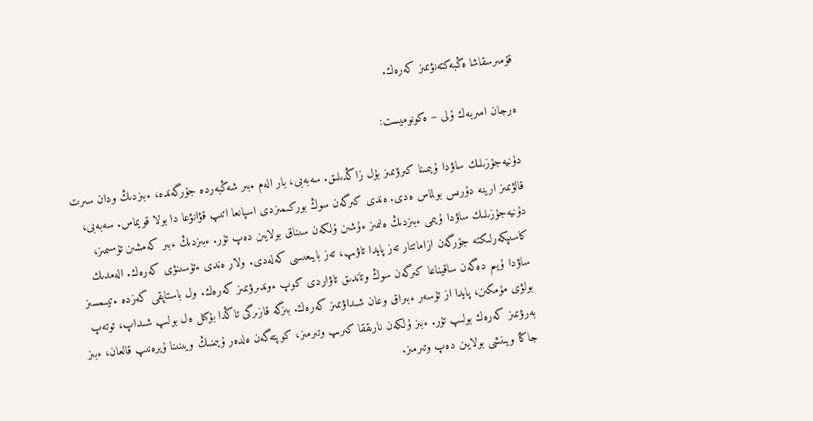قۇمىرسقاشا ەڭبەكتەنۋىمىز كەرەك.

ەرجان امىربەك ۇلى – ەكونوميست:

دۇنيەجۇزىلىك ساۋدا ۇيىمىنا كىرۋىمىز بۇل زاڭدىلىق. سەبەبى، بار الەم ءبىر شەڭبەردە جۇرگەندە، ءبىزدىڭ ودان سىرت قالۋىمىز ارينە دۇرىس بولماس ەدى. ەندى كىرگەن سوڭ بوركىمىزدى اسپانعا اتىپ قۋانۋعا دا بولا قويماس. سەبەبى، دۇنيەجۇزىلىك ساۋدا ۇيىمى ءبىزدىڭ ەلىمىز ءۇشىن ۇلكەن سىناق بولايىن دەپ تۇر. ءبىزدىڭ ءبىر كەمشىن تۇسىمىز، كاسىپكەرلىكتە جۇرگەن ازاماتتار تەز پايدا تاۋىپ، تەز بايىعىسى كەلەدى. ولار ەندى ءتۇسىنۋى كەرەك. الەمدىك ساۋدا ۇيىم دەگەن ساقيناعا كىرگەن سوڭ وتاندىق تاۋاردى كوپ ءوندىرۋىمىز كەرەك. ول باستاپقى كەزدە ءتيىمسىز بولۋى مۇمكىن، پايدا از تۇسەر ءبىراق وعان شىداۋىمىز كەرەك. بىزگە قازىرگى تاڭدا بۇكىل ەل بولىپ شىداپ، توتەپ بەرۋىمىز كەرەك بولىپ تۇر. ءبىز ۇلكەن نارىققا كىرىپ وتىرمىز، كوپتەگەن ەلدەر ۇيىمنىڭ ويىنىنا ۇيرەنىپ قالعان، ءبىز جاڭا ويىنشى بولايىن دەپ وتىرمىز.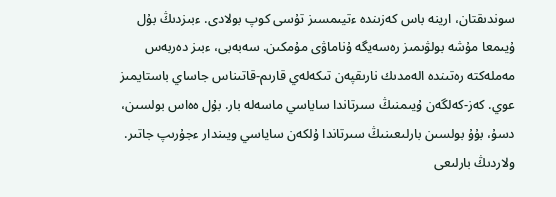سوندىقتان، ارينە باس كەزىندە ءتيىمسىز تۇسى كوپ بولادى. ءبىزدىڭ بۇل ۇيىمعا مۇشە بولۋىمىز رەسەيگە ۇناماۋى مۇمكىن. سەبەبى، ءبىز دەربەس مەملەكتە رەتىندە الەمدىك نارىقپەن تىكەلەي قارىم-قاتىناس جاساي باستايمىز عوي. كەز-كەلگەن ۇيىمنىڭ سىرتاندا ساياسي ماسەلە بار. بۇل ەەاس بولسىن، دسۇ، بۇۇ بولسىن بارلىعىنىڭ سىرتاندا ۇلكەن ساياسي ويىندار ءجۇرىپ جاتىر. ولاردىڭ بارلىعى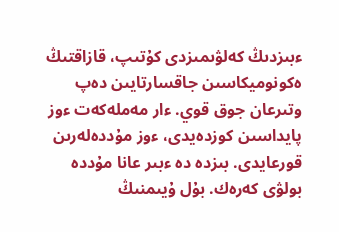ءبىزدىڭ كەلۋىمىزدى كۇتىپ، قازاقتىڭ ەكونوميكاسىن جاقسارتايىن دەپ وتىرعان جوق قوي. ءار مەملەكەت ءوز پايداسىن كوزدەيدى، ءوز مۇددەلەرىن قورعايدى. بىزدە دە ءبىر عانا مۇددە بولۋى كەرەك. بۇل ۇيىمنىڭ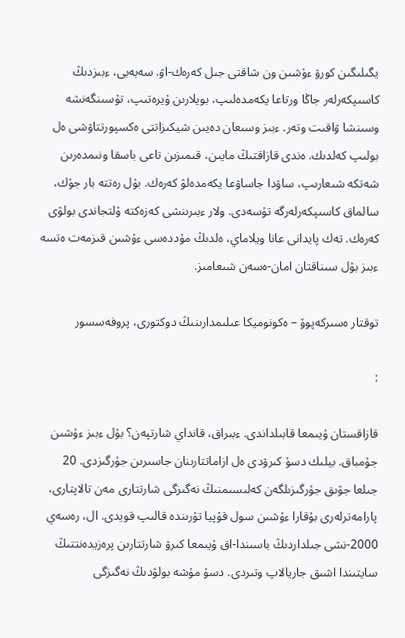يگىلىگىن كورۋ ءۇشىن ون شاقتى جىل كەرەك-اۋ. سەبەبى، ءبىزدىڭ كاسىپكەرلەر جاڭا ورتاعا يكەمدەلىپ، بويلارىن ۇيرەتىپ، تۇسىنگەنشە وسىنشا ۋاقىت وتەر. ءبىز وسىعان دەيىن شيكىزاتتى ەكسپورتتاۋشى ەل بولىپ كەلدىك. ەندى قازاقتىڭ مايىن، قىمىزىن تاعى باسقا ونىمدەرىن شەتكە شىعارىپ، ساۋدا جاساۋعا يكەمدەلۋ كەرەك. بۇل رەتتە بار جۇك، سالماق كاسىپكەرلەرگە تۇسەدى. ولار ءبىرىنشى كەزەكتە ۇلتجاندى بولۋى كەرەك. تەك پايدانى عانا ويلاماي، ەلدىڭ مۇددەسى ءۇشىن قىزمەت ەتسە ءبىز بۇل سىناقتان امان-ەسەن شىعامىز.

توقتار ەسىركەپوۆ – ەكونوميكا عىلىمدارىنىڭ دوكتورى، پروفەسسور

:

قازاقستان ۇيىمعا قابىلداندى. ءبىراق، قانداي شارتپەن؟ بۇل ءبىز ءۇشىن جۇمباق. بيلىك دسۇ كىرۋدى ەل ازاماتتارىنان جاسىرىن جۇرگىزدى. 20 جىلعا جۋىق جۇرگىزىلگەن كەلىسىمنىڭ نەگىزگى شارتتارى مەن تالاپتارى، پارامەترلەرى بۇقارا ءۇشىن سول قۇپيا تۇرىندە قالىپ قويدى. ال، رەسەي 2000-نشى جىلداردىڭ باسىندا-اق ۇيىمعا كىرۋ شارتتارىن پرەزيدەنتتىڭ سايتىندا اشىق جاريالاپ وتىردى. دسۇ مۇشە بولۋدىڭ نەگىزگى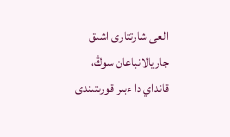العى شارتتارى اشىق جاريالانباعان سوڭ، قانداي دا ءبىر قورىتىندى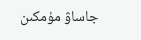جاساۋ مۇمكىن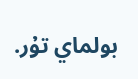بولماي تۇر.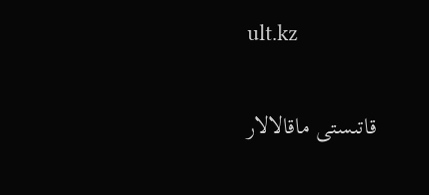ult.kz

قاتىستى ماقالالار